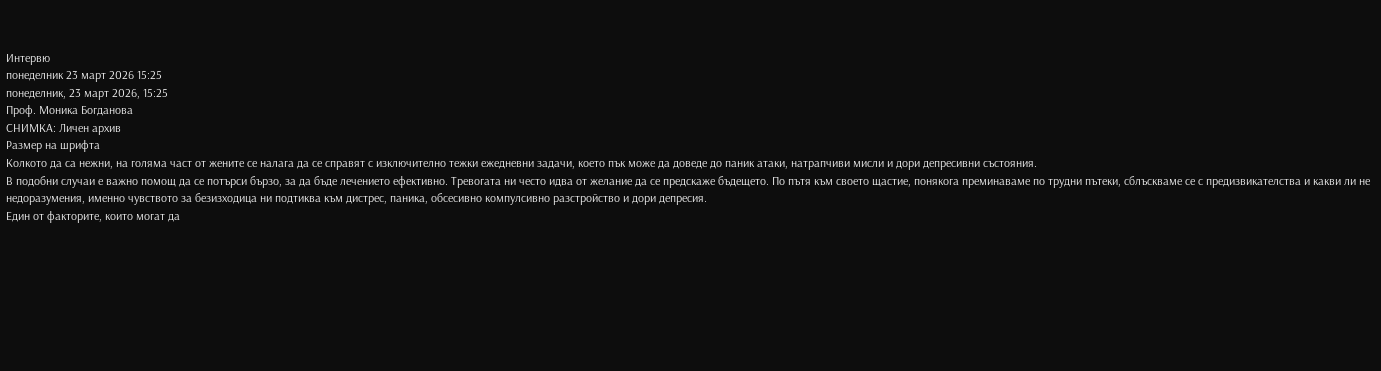Интервю
понеделник 23 март 2026 15:25
понеделник, 23 март 2026, 15:25
Проф. Моника Богданова
СНИМКА: Личен архив
Размер на шрифта
Колкото да са нежни, на голяма част от жените се налага да се справят с изключително тежки ежедневни задачи, което пък може да доведе до паник атаки, натрапчиви мисли и дори депресивни състояния.
В подобни случаи е важно помощ да се потърси бързо, за да бъде лечението ефективно. Tревогата ни често идва от желание да се предскаже бъдещето. По пътя към своето щастие, понякога преминаваме по трудни пътеки, сблъскваме се с предизвикателства и какви ли не недоразумения, именно чувството за безизходица ни подтиква към дистрес, паника, обсесивно компулсивно разстройство и дори депресия.
Един от факторите, които могат да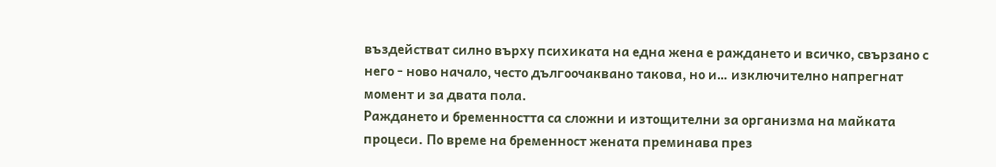въздействат силно върху психиката на една жена е раждането и всичко, свързано с него - ново начало, често дългоочаквано такова, но и… изключително напрегнат момент и за двата пола.
Раждането и бременността са сложни и изтощителни за организма на майката процеси. По време на бременност жената преминава през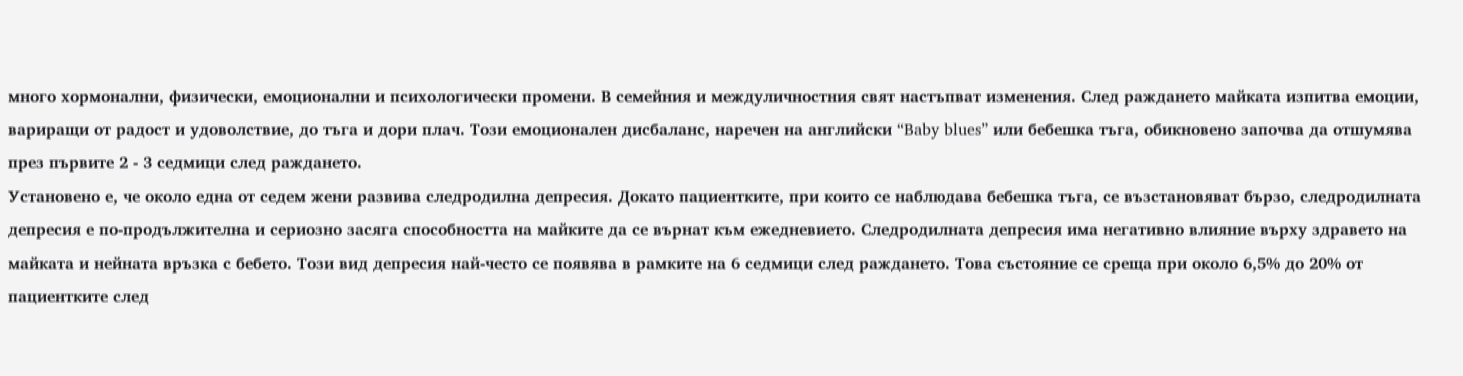много хормонални, физически, емоционални и психологически промени. В семейния и междуличностния свят настъпват изменения. След раждането майката изпитва емоции, вариращи от радост и удоволствие, до тъга и дори плач. Този емоционален дисбаланс, наречен на английски “Baby blues” или бебешка тъга, обикновено започва да отшумява през първите 2 - 3 седмици след раждането.
Установено е, че около една от седем жени развива следродилна депресия. Докато пациентките, при които се наблюдава бебешка тъга, се възстановяват бързо, следродилната депресия е по-продължителна и сериозно засяга способността на майките да се върнат към ежедневието. Следродилната депресия има негативно влияние върху здравето на майката и нейната връзка с бебето. Този вид депресия най-често се появява в рамките на 6 седмици след раждането. Това състояние се среща при около 6,5% до 20% от пациентките след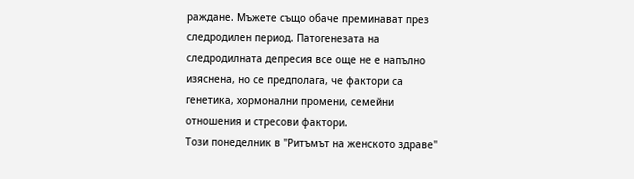раждане. Мъжете също обаче преминават през следродилен период. Патогенезата на следродилната депресия все още не е напълно изяснена, но се предполага, че фактори са генетика, хормонални промени, семейни отношения и стресови фактори.
Този понеделник в "Ритъмът на женското здраве"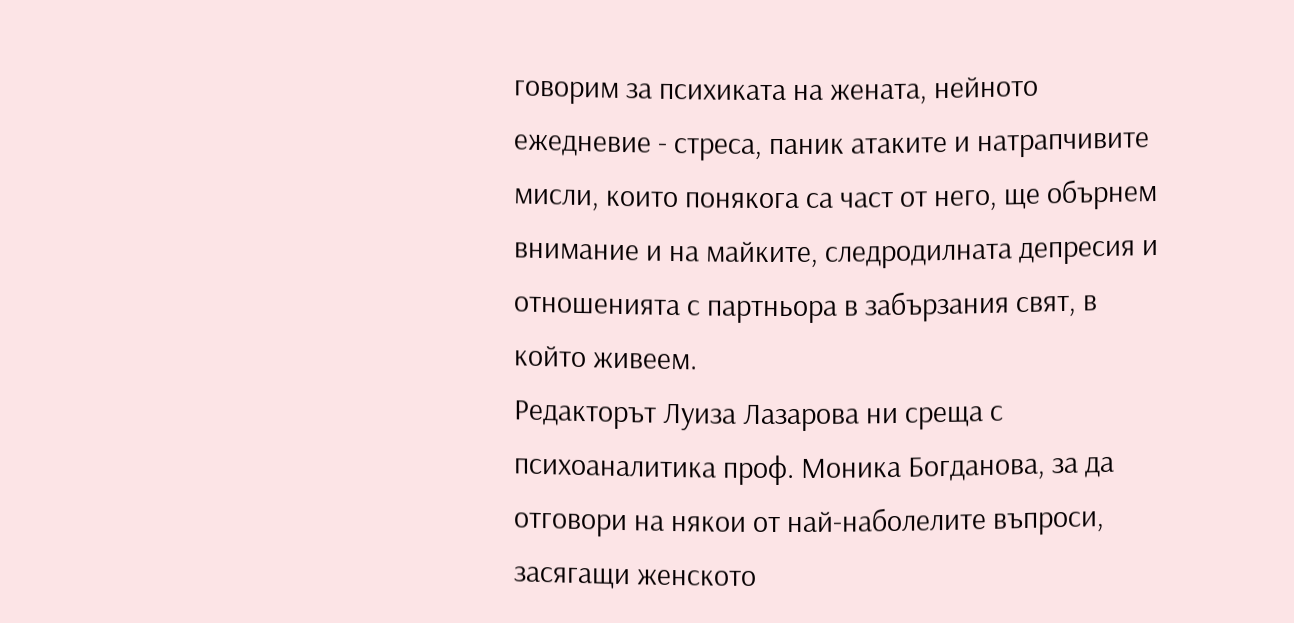говорим за психиката на жената, нейното ежедневие - стреса, паник атаките и натрапчивите мисли, които понякога са част от него, ще обърнем внимание и на майките, следродилната депресия и отношенията с партньора в забързания свят, в който живеем.
Редакторът Луиза Лазарова ни среща с психоаналитика проф. Моника Богданова, за да отговори на някои от най-наболелите въпроси, засягащи женското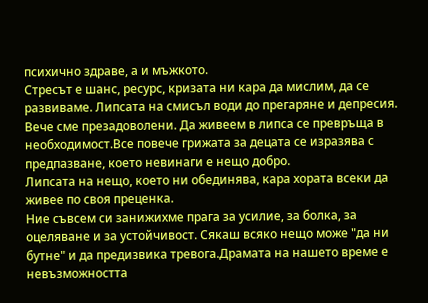психично здраве, а и мъжкото.
Стресът е шанс, ресурс, кризата ни кара да мислим, да се развиваме. Липсата на смисъл води до прегаряне и депресия.
Вече сме презадоволени. Да живеем в липса се превръща в необходимост.Все повече грижата за децата се изразява с предпазване, което невинаги е нещо добро.
Липсата на нещо, което ни обединява, кара хората всеки да живее по своя преценка.
Ние съвсем си занижихме прага за усилие, за болка, за оцеляване и за устойчивост. Сякаш всяко нещо може "да ни бутне" и да предизвика тревога.Драмата на нашето време е невъзможността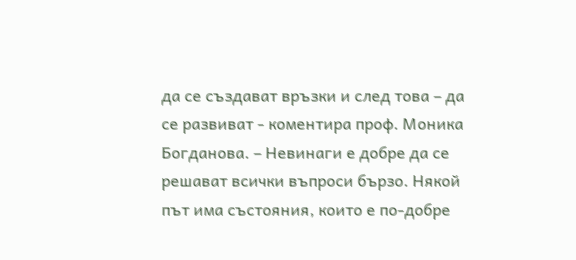да се създават връзки и след това – да се развиват - коментира проф. Моника Богданова. – Невинаги е добре да се решават всички въпроси бързо. Някой път има състояния, които е по-добре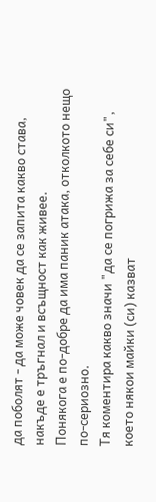да поболят - да може човек да се запита какво става, накъде е тръгнал и всъщност как живее.
Понякога е по-добре да има паник атака, отколкото нещо по-сериозно.
Тя коментира какво значи "да се погрижа за себе си", което някои майки (си) казват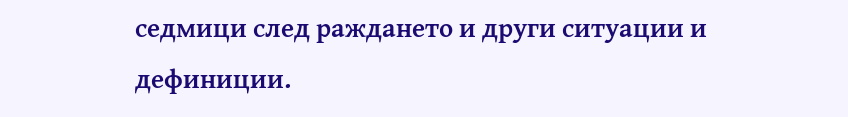седмици след раждането и други ситуации и дефиниции.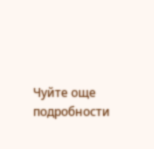Чуйте още подробности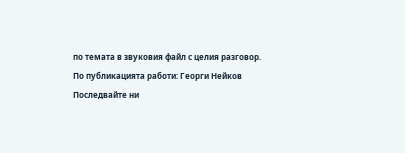по темата в звуковия файл с целия разговор.
По публикацията работи: Георги Нейков
Последвайте ни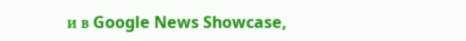и в Google News Showcase,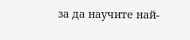за да научите най-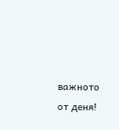важното от деня!